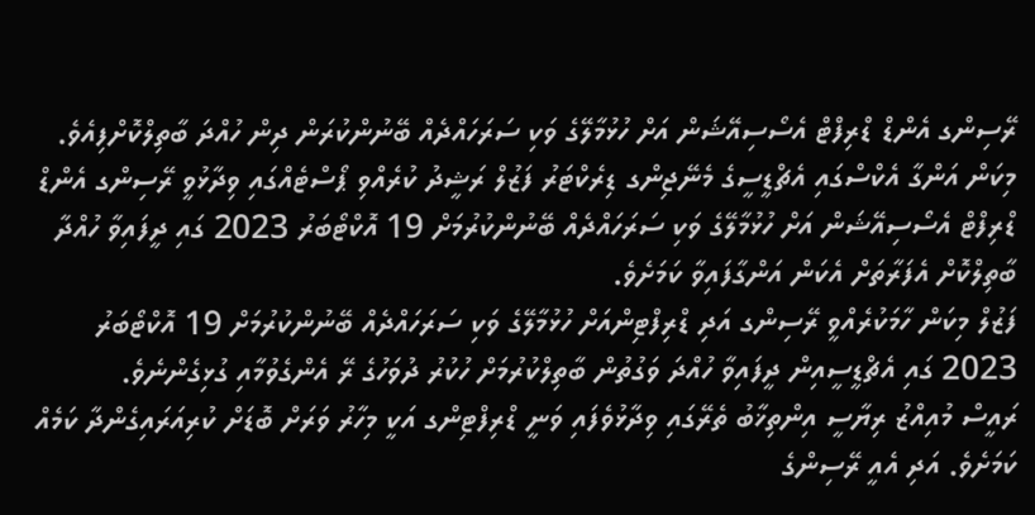ރޭސިންގ އެންޑް ޑްރިފްޓް އެސޯސިއޭޝަން އަށް ހުޅުމާލޭގެ ވަކި ސަރަހައްދެއް ބޭނުންކުރަން ދިން ހުއްދަ ބާތިލްކޮށްފިއެވެ.
މިކަން އަންގާ އެކްސްގައި އެޗްޑީސީގެ މެނޭޖިންގ ޑިރެކްޓަރު ފަޒުލް ރަޝީދު ކުރެއްވި ޕޯސްޓެއްގައި ވިދާޅުވީ ރޭސިންގ އެންޑް ޑްރިފްޓް އެސޯސިއޭޝަން އަށް ހުޅުމާލޭގެ ވަކި ސަރަހައްދެއް ބޭނުންކުރުމަށް 19 އޮކްޓޯބަރު 2023 ގައި ދީފައިވާ ހުއްދާ ބާތިލްކޮށް އެފަރާތަށް އެކަން އަންގާފައިވާ ކަމަށެވެ.
ފަޒުލް މިކަން ހާމަކުރެއްވީ ރޭސިންގ އަދި ޑްރިފްޓިންއަށް ހުޅުމާލޭގެ ވަކި ސަރަހައްދެއް ބޭނުންކުރުމަށް 19 އޮކްޓޯބަރު 2023 ގައި އެޗްޑީސީއިން ދީފައިވާ ހުއްދަ ވަގުތުން ބާތިލްކުރުމަށް ހުކުރު ދުވަހުގެ ރޭ އެންގެވުމާއި ގުޅިގެންނެވެ.
ރައީސް މުއިއްޒު ރިޔާސީ އިންތިޚާބު ތެރޭގައި ވިދާޅުވެފައި ވަނީ ޑްރިފްޓިންގ އަކީ މިހާރު ވަރަށް ބޮޑަށް ކުރިއަރައިގެންދާ ކަމެއް ކަމަށެވެ. އަދި އެއީ ރޭސިންގެ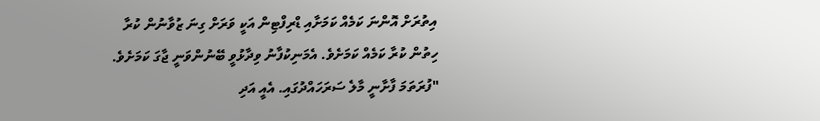އިތުރަށް އޮންނަ ކަމެއް ކަމަށާއި ޑްރިފްޓިން އަކީ ވަރަށް ގިނަ ޒުވާނުން ކުރާ ހިތުން ކުރާ ކަމެއް ކަމަށެވެ. އެމަނިކުފާނު ވިދާޅުވީ ބޭނުންވަނީ ޖާގަ ކަމަށެވެ.
"ފުރަތަމަ ފާށާނީ މާލެ ސަރަހައްދުގައި. އެއީ އަދި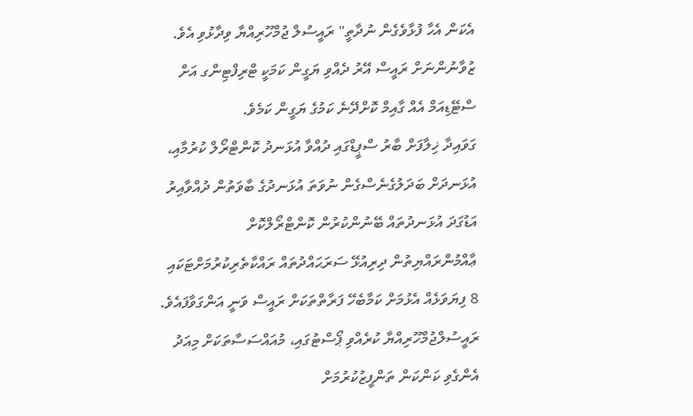އެކަން އެހާ ފުޅާވެގެން ނުދާތީ" ރައީސުލް ޖުމްހޫރިއްޔާ ވިދާޅުވި އެވެ.
ޒުވާނުންނަށް ރައީސް އޭރު ދެއްވި ޔަގީން ކަމަކީ ޓްރިފްޓިންގ އަށް ސްޓޭޑިއަމް އެއް ގާއިމް ކޮށްދޭނެ ކަމުގެ ޔަގީން ކަމެވެ.
ގަވައިދާ ޚިލާފަށް ބާރު ސްޕީޑްގައި ދުއްވާ އުޅަނދު ކޮންޓްރޯލް ކުރުމާއި، އުޅަނދަށް ބަދަލުގެނެސްގެން ނުވަތަ އުޅަނދުގެ ބާވަތުން ދުއްވާއިރު އަޑުގަދަ އުޅަނދުތައް ބޭނުންކުރުން ކޮންޓްރޯލްކޮށް ޢާއްމުންރައްޔިތުން ދިރިއުޅޭ ސަރަޙައްދުތައް ރައްކާތެރިކުރުމަށްޓަކައި 8 ފިޔަވަޅެއް އެޅުމަށް ކަމާބެހޭ ފަރާތްތަކަށް ރައީސް ވަނީ އަންގަވާފައެވެ.
ރައީސުލްޖުމްހޫރިއްޔާ ކުރެއްވި ޕޯސްޓުގައި، މުއައްސަސާތަކަށް މިއަދު އެންގެވި ކަންކަން ތަންފީޒުކުރުމަށް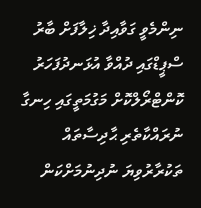ނިންމެވީ ގަވާއިދާ ޚިލާފަށް ބާރު ސްޕީޑްގައި ދުއްވާ އުޅަނދުފަހަރު ކޮންޓްރޯލްކޮށް މަގުމަތީގައި ހިނގާ ނުރައްކާތެރި ޙާދިސާތައް ތަކުރާރުވިޔަ ނުދިނުމަށްކަން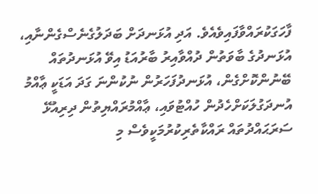ފާހަގަކުރައްވާފައިވެއެވެ. އަދި އުޅަނދަށް ބަދަލުގެނެސްގެންނާއި، އުޅަނދުގެ ބާވަތުން ދުއްވާއިރު ބާރުއަޑު އިވޭ އުޅަނދުތައް ބޭނުންކޮށްގެން، އުޅަނދުފަހަރުން ނުކުންނަ ގަދަ އަޑަކީ ޢާއްމު އުނދަގުލަކަށްހެދުން ހުއްޓުވައި، ޢާއްމުރައްޔިތުން ދިރިއުޅޭ ސަރަޙައްދުތައް ރައްކާތެރިކުރުމަކީވެސް މި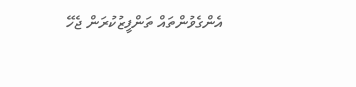އެންގެވުންތައް ތަންފީޒުކުރަން ޖެހޭ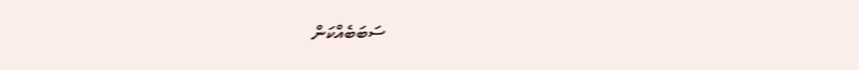ސަބަބެއްކަން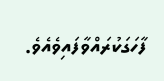ފާހަގަކުރައްވާފައިވެއެވެ.